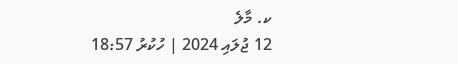ކ. މާލެ
12 ޖުލައި 2024 | ހުކުރު 18:57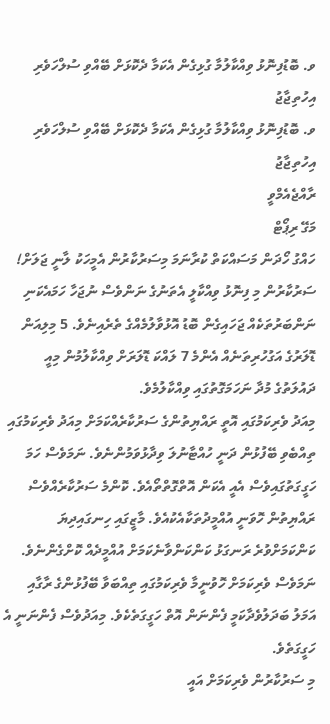ވ. ބޮޑުފިނޮޅު ވިއްކާލުމާ ގުޅިގެން އެކަމާ ދެކޮޅަށް ބޭއްވި ސުލްހަވެރި އިހުތިޖާޖު
ވ. ބޮޑުފިނޮޅު ވިއްކާލުމާ ގުޅިގެން އެކަމާ ދެކޮޅަށް ބޭއްވި ސުލްހަވެރި އިހުތިޖާޖު
ރާއްޖެއެމްވީ
މަގޭ ރިޕޯޓް
ހައްގު ހޯދަން މަސައްކަތް ކުރާނަމަ މިސަރުކާރުން އެމީހަކު ލާނީ ޖަލަށް!
ސަރުކާރުން މި ފިނޮޅު ވިއްކާލީ އެތަނުގެ ނަންވެސް ނުޖަހާ ހަމައެކަނި ނަންބަރުތަކެއް ޖަހައިގެން ބޮޑު އޮޅުވާލުމެއްގެ ތެރެއިނެވެ. 5 މިލިއަން ޑޮލަރުގެ އަގުހުރިތަނެއް އެންމެ 7 ލައްކަ ޑޮލަރަށް ވިއްކާލުމުން މިއީ ދައުލަތުގެ މުދާ ނަހަމަގޮތުގައި ވިއްކާލުމެވެ.
މިއަދު ވެރިކަމުގައި އޮތީ ރައްޔިތުންގެ ސަރުކާރެއްކަމަށް މިއަދު ވެރިކަމުގައި ތިއްބެވި ބޭފުޅުން ދަނީ ހުއްޓާނުލަ ވިދާޅުވަމުންނެވެ. ނަމަވެސް ހަމަ ހަގީގަތުގައިވެސް އެއީ އެކަން އޮތްގޮތްތޯއެވެ. ކޮންމެ ސަރުކާރެއްވެސް ރައްޔިތުން ހޮވަނީ އުއްމީދުތަކާއެކުއެވެ. މާޒީގައި ހިނގައިދިޔަ ކަންކަމަށްވުރެ ރަނގަޅު ކަންކަންވާނެކަމަށް އުއްމީދެއް ކޮށްގެންނެވެ. ނަމަވެސް ވެރިކަމަށް ހޮވުނީމާ ވެރިކަމުގައި ތިއްބަވާ ބޭފުޅުންގެ ރާގާއި އަމަލު ބަދަލުވެދާކަމީ ފެންނަން އޮތް ހަގީގަތެކެވެ. މިއަދުވެސް ފެންނަނީ އެ ހަގީގަތެވެ.
މި ސަރުކާރުން ވެރިކަމަށް އައީ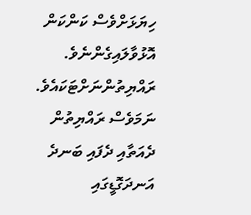ހިޔަޅަށްވެސް ކަންކަން އޮޅުވާލައިގެންނެވެ. ރައްޔިތުންނަށްޓަކައެވެ. ނަމަވެސް ރައްޔިތުން ދެއަތާއި ދެފައި ބަނދެ އަނދަގޮޑީގައި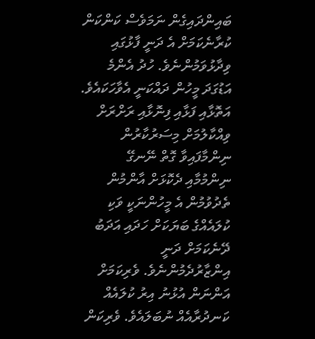ބައިންދައިގެން ނަމަވެސް ކަންކަން ކުރާނެކަމަށް އެ ދަނީ ފާޅުގައި ވިދާޅުވަމުންނެވެ. ހުދު އެންމެ އަޑުގަދަ މީހުން ދައްކަނީ އެވާހަކައެވެ.
އަތޮޅާއި ފަޅާއި ފިނޮޅާއި ރަށްރަށް ވިއްކާލުމަށް މިސަރުކާރުން ނިންމާފައިވާ ގޮތް ނޭނގޭ ނިންމުމާއި ދެކޮޅަށް އާންމުން ތެދުވުމުން އެ މީހުންނަކީ ވަކި ކުލައެއްގެ ބަޔަކަށް ހަދައި އަދަބު ދޭނެކަމަށް ދަނީ އިންޒާރުދެމުންނެވެ. ވެރިކަމަށް އަންނަން އުޅުނު އިރު ކުލައެއް ކަނދުރާއެއް ނުބަލައެވެ. ވެރިކަން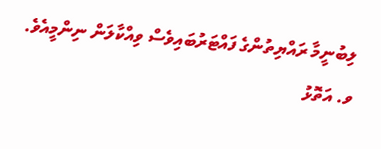ލިބުނީމާ ރައްޔިތުންގެ ފައްޓަރުބައިވެސް ވިއްކާލަން ނިންމީއެވެ.
ވ. އަތޮޅު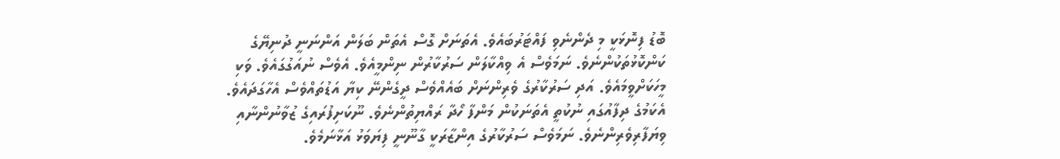ބޮޑު ފިނޮޅަކީ މި ދެންނެވި ފައްޓަރުބައެވެ. އެތަނަށް ގޮސް އެތަން ބަލަން އަންނަނީ ދުނިޔޭގެ ކަންކޮޅުތަކުންނެވެ. ނަމަވެސް އެ ވިއްކާލަން ސަރުކާރުން ނިންމީއެވެ. އެވެސް ނުއަގުގައެވެ. ވަކި މީހަކަށްވީމައެވެ. އަދި ސަރުކާރުގެ ވެރިންނަށް ބައެއްވެސް ދީގެންނޭ ކިޔާ އަޑުތައްވެސް އެހާގަދައެވެ. އެކަމުގެ ދިފާއުގައި ނުކުތީ އެތަނަކުން މަންފާ ހޯދާ ރައްޔިތުންނެވެ. ނޫކަށިފުރައިގެ ޒުވާނުންނާއި ވިޔަފާރިވެރިންނެވެ. ނަމަވެސް ސަރުކާރުގެ އިންޒާރަކީ ގާނޫނީ ފިޔަވަޅު އަޅާނަމެވެ.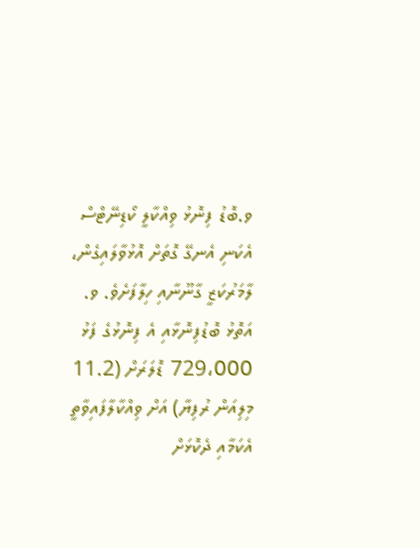ވ.ބޮޑު ފިނޮޅު ވިއްކާލީ ކޯޑިނޭޓްސް އެކަނި އެނގޭ ގޮތަށް އޮޅުވާލައިގެން، ލާމަރުކަޒީ ގާނޫނާއި ހިލާފަށެވެ. ވ. އަތޮޅު ބޮޑުފިނޮޅާއި އެ ފިނޮޅުގެ ފަޅު 729،000 ޑޮލަރަށް (11.2 މިލިއަން ރުފިޔާ) އަށް ވިއްކާލާފައިވާތީ އެކަމާއި ދެކޮޅަށް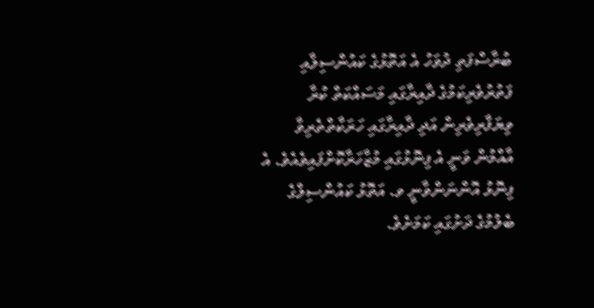ބުރާސްފަތި ދުވަހު އެ އަތޮޅުގެ ކައުންސިލާއި ފަތުރުވެރިކަމުގެ ދާއިރާގައި މަސައްކަތް ކުރާ ވިޔަފާރިވެރިން އަދި ދާއިރާގައި ހަރަކާތްތެރިވާ އާއްމުން ވަނީ އެ ފިނޮޅުގައި މުޒާހަރާކޮށްފައިވެއެވެ. އެ ފިނޮޅު އޮންނަންވާނީ ވ. އަތޮޅު ކައުންސިލްގެ ބެލުމުގެ ދަށުގައި ކަމަށެވެ.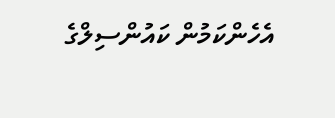އެހެންކަމުން ކައުންސިލްގެ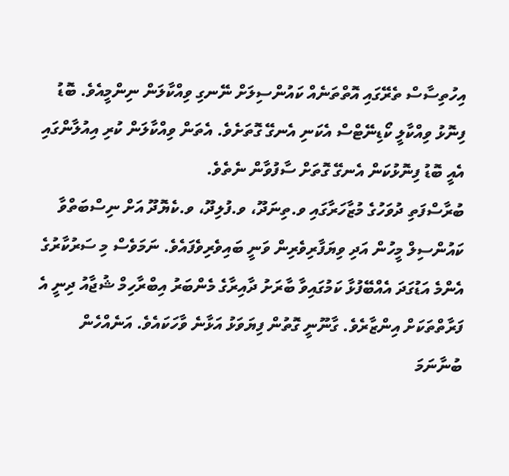އިހުތިސާސް ތެރޭގައި އޮތްތަނެއް ކައުންސިލަށް ނޭނގި ވިއްކާލަން ނިންމީއެވެ. ބޮޑު ފިނޮޅު ވިއްކާލީ ކޯޑިނޭޓްސް އެކަނި އެނގޭ ގޮތަށެވެ. އެތަން ވިއްކާލަން ކުރި އިއުލާންގައި އެއީ ބޮޑު ފިނޮޅުކަން އެނގޭ ގޮތަށް ސާފުވާން ނެތެވެ.
ބުރާސްފަތި ދުވަހުގެ މުޒާހަރާގައި ވ.ތިނަދޫ، ވ.ފުލިދޫ، ވ.ކެޔޮދޫ އަށް ނިސްބަތްވާ ކައުންސިލް މީހުން އަދި ވިޔަފާރިވެރިން ވަނީ ބައިވެރިވެފައެވެ. ނަމަވެސް މި ސަރުކާރުގެ އެންމެ އަޑުގަދަ އެއްބޭފުޅާ ކަމުގައިވާ ބާރަށު ދާއިރާގެ މެންބަރު އިބްރާހިމް ޝުޖާއު ދިނީ އެ ފަރާތްތަކަށް އިންޒާރެވެ. ގާނޫނީ ގޮތުން ފިޔަވަޅު އަޅާނެ ވާހަކައެވެ. އަނެއްހެން ބުނާނަމަ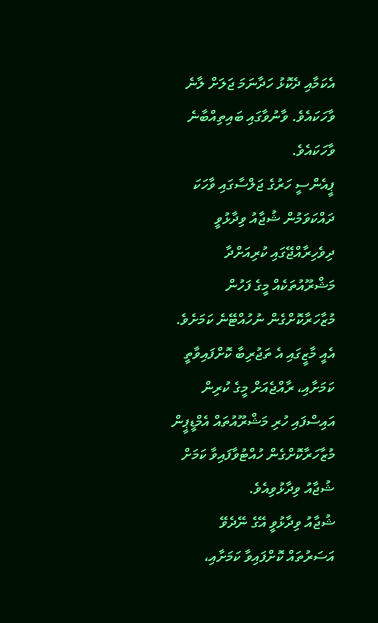އެކަމާއި ދެކޮޅު ހަދާނަމަ ޖަލަށް ލާނެ ވާހަކައެވެ. ވާނުވާގައި ބައިތިއްބާނެ ވާހަކައެވެ.
ޕީއެންސީ ހަރުގެ ޖަލްސާގައި ވާހަކަ ދައްކަވަމުން ޝުޖާއު ވިދާޅުވީ ދިވެހިރާއްޖޭގައި ކުރިއަށްދާ މަޝްރޫއުތަކެއް މީގެ ފަހުން މުޒާހަރާކޮށްގެން ނުހުއްޓޭނެ ކަމަށެވެ. އެއީ މާޒީގައި އެ ތަޖުރިބާ ކޮށްފައިވާތީ ކަމަށާއި، ރާއްޖެއަށް މީގެ ކުރިން އައިސްފައި ހުރި މަޝްރޫއުތައް އެމްޑީޕީން މުޒާހަރާކޮށްގެން ހުއްޓުވާފައިވާ ކަމަށް ޝުޖާއު ވިދާޅުވިއެވެ.
ޝުޖާއު ވިދާޅުވީ އޭގެ ނޭދެވޭ އަސަރުތައް ކޮށްފައިވާ ކަމަށާއި،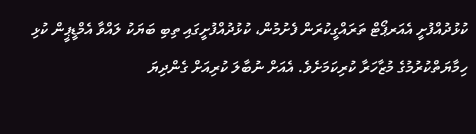ކުޅުދުއްފުށީ އެއަރޕޯޓް ތަރައްގީކުރަން ފެށުމުން، ކުޅުދުއްފުށީގައި ތިބި ބަޔަކު ލައްވާ އެމްޑީޕީން ކުޅި ހިމާޔަތްކުރުމުގެ މުޒާހަރާ ކުރިކަމަށެވެ. އެއަށް ނުބާލަ ކުރިއަށް ގެންދިޔަ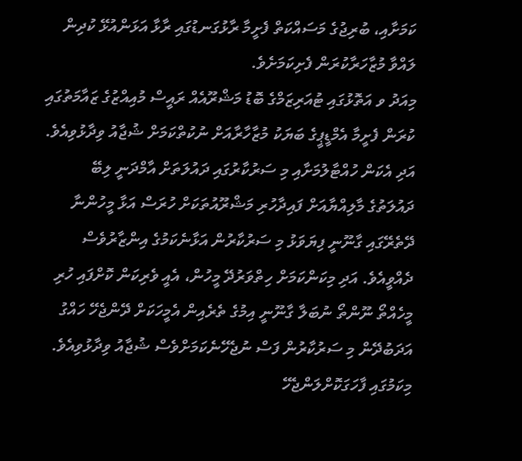ކަމަށާއި، ބުރިޖުގެ މަސައްކަތް ފެށީމާ ރާޅުގަނޑުގައި ރާޅާ އަޅަންއުޅޭ ކުދިން ލައްވާ މުޒާހަރާކުރަން ފެށިކަމަށެވެ.
މިއަދު ވ އަތޮޅުގައި ޓުއަރިޒަމްގެ ބޮޑު މަޝްރޫއެއް ރައީސް މުއިއްޒުގެ ޒައާމަތުގައި ކުރަން ފެށީމާ އެމްޑީޕީގެ ބަޔަކު މުޒާހާރާއަށް ނުކުތްކަމަށް ޝުޖާއު ވިދާޅުވިއެވެ. އަދި އެކަން ހުއްޓާލުމަށާއި މި ސަރުކާރުގައި ދައުލަތަށް އާމްދަނީ ލިބޭ ދައުލަތުގެ މާލިއްޔާއަށް ފައިދާހުރި މަޝްރޫއުތަކަށް ހުރަސް އަޅާ މީހުންނާ ދޭތެރޭގައި ގާނޫނީ ފިޔަވަޅު މި ސަރުކާރުން އަޅާނެކަމުގެ އިންޒާރުވެސް ދެއްވީއެވެ. އަދި މިކަންކަމަށް ހިތްވަރުދޭ މީހުން، އެއީ ވެރިކަން ކޮށްފައި ހުރި މީހެއްތޯ ނޫންތޯ ނުބަލާ ގާނޫނީ އިމުގެ ތެރެއިން އެމީހަކަށް ދޭންޖެހޭ ހައްގު އަދަބުދޭން މި ސަރުކާރުން ފަސް ނުޖެހޭނެކަމަށްވެސް ޝުޖާއު ވިދާޅުވިއެވެ.
މިކަމުގައި ފާހަގަކޮށްލަންޖެހޭ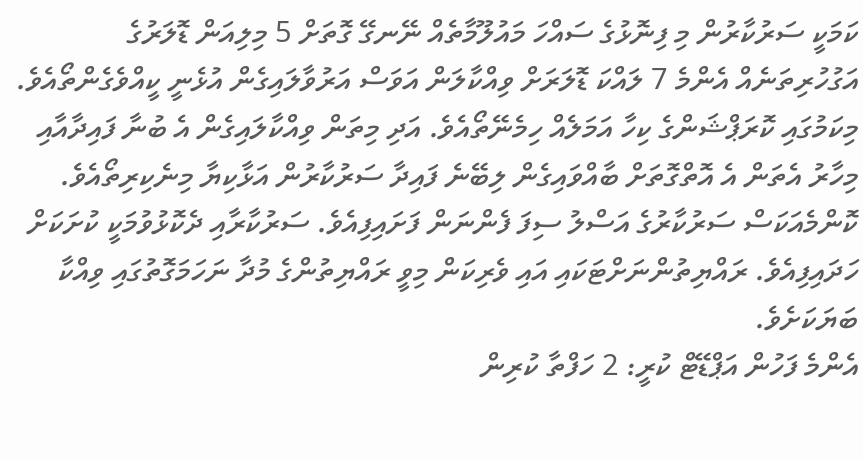ކަމަކީ ސަރުކާރުން މި ފިނޮޅުގެ ސައްހަ މައުލޫމާތެއް ނޭނގޭ ގޮތަށް 5 މިލިއަން ޑޮލަރުގެ އަގުހުރިތަނެއް އެންމެ 7 ލައްކަ ޑޮލަރަށް ވިއްކާލަން އަވަސް އަރުވާލައިގެން އުޅެނީ ކީއްވެގެންތޯއެވެ. މިކަމުގައި ކޮރަޕްޝަންގެ ކިހާ އަމަލެއް ހިމެނޭތޯއެވެ. އަދި މިތަން ވިއްކާލައިގެން އެ ބުނާ ފައިދާއާއި މިހާރު އެތަން އެ އޮތްގޮތަށް ބާއްވައިގެން ލިބޭނެ ފައިދާ ސަރުކާރުން އަޅާކިޔާ މިނެކިރިތޯއެވެ.
ކޮންމެއަކަސް ސަރުކާރުގެ އަސްލު ސިފަ ފެންނަން ފަށައިފިއެވެ. ސަރުކާރާއި ދެކޮޅުވުމަކީ ކުށަކަށް ހަދައިފިއެވެ. ރައްޔިތުންނަށްޓަކައި އައި ވެރިކަން މިވީ ރައްޔިތުންގެ މުދާ ނަހަމަގޮތުގައި ވިއްކާ ބަޔަކަށެވެ.
އެންމެ ފަހުން އަޕްޑޭޓް ކުރީ: 2 ހަފްތާ ކުރިން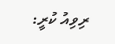ރިވިއު ކުރީ: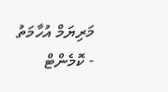މަރިޔަމް އުހާމަތު
- ކޮމެންޓް